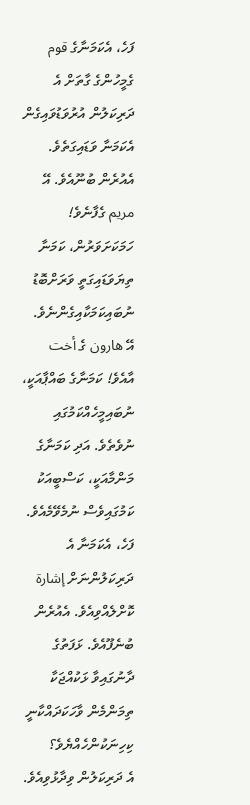ފަހެ، އެކަމަނާގެ قوم ގެމީހުންގެ ގާތަށް އެ ދަރިކަލުން އުރުވަޑުވައިގެން އެކަމަނާ ވަޑައިގަތެވެ. އެއުރެން ބުނޫއެވެ. އޭ مريم ގެފާނެވެ! ހަމަކަށަވަރުން، ކަމަނާ ތިޔަވަޑައިގަތީ ވަރަށްބޮޑު ނުބައިކަމަކާއިގެންނެވެ.
އޭ هارون ގެ أخت އާއެވެ! ކަމަނާގެ ބައްޕާއަކީ، ނުބައިމީހެއްކަމުގައި ނުވެތެވެ. އަދި ކަމަނާގެ މަންމާއަކީ، ކަސްބީއަކު ކަމުގައިވެސް ނުމެވޭމެއެވެ.
ފަހެ، އެކަމަނާ އެ ދަރިކަލުންނަށް إشارة ކޮށްލެއްވިއެވެ. އެއުރެން ބުނެފޫއެވެ. ޅަފަތުގެ ދާނުގައިވާ ޅަކުއްޖަކާ ތިމަންމެން ވާހަކަދައްކާނީ ކިހިނަކުންހެއްޔެވެ؟
އެ ދަރިކަލުން ވިދާޅުވިއެވެ.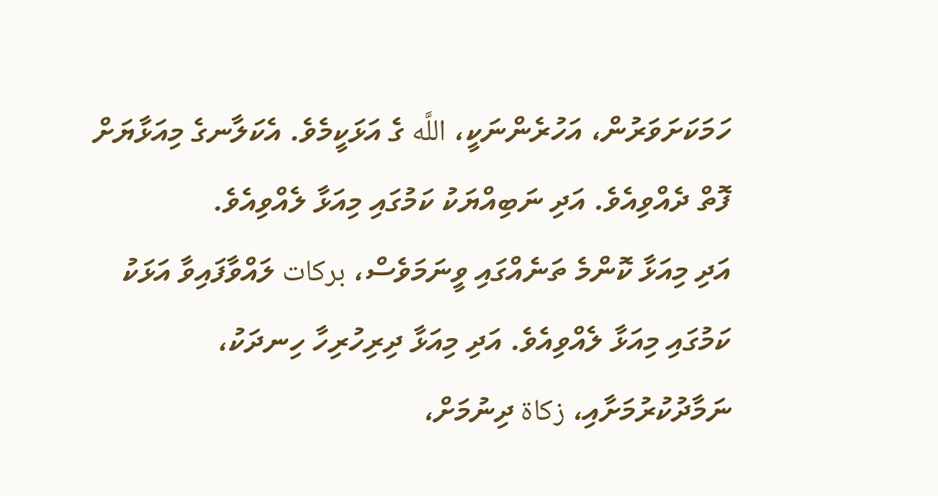ހަމަކަށަވަރުން، އަހުރެންނަކީ، اللَّه ގެ އަޅަކީމެވެ. އެކަލާނގެ މިއަޅާޔަށް ފޮތް ދެއްވިއެވެ. އަދި ނަބިއްޔަކު ކަމުގައި މިއަޅާ ލެއްވިއެވެ.
އަދި މިއަޅާ ކޮންމެ ތަނެއްގައި ވީނަމަވެސް، بركات ލައްވާފައިވާ އަޅަކު ކަމުގައި މިއަޅާ ލެއްވިއެވެ. އަދި މިއަޅާ ދިރިހުރިހާ ހިނދަކު، ނަމާދުކުރުމަށާއި، زكاة ދިނުމަށް،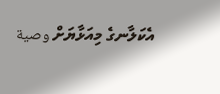އެކަލާނގެ މިއަޅާޔަށް وصية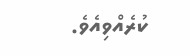ކުރެއްވިއެވެ.